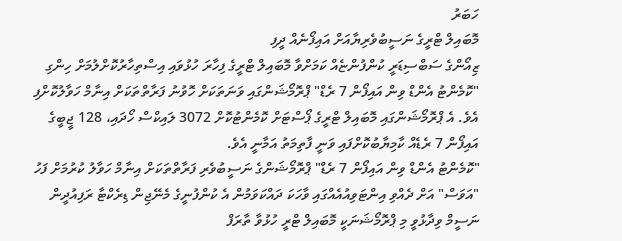ހަބަރު
މޮބައިލް ޓްރީގެ ނަސީބުވެރިޔާއަށް އައިފޯނެއް ދީފި
ޒިއޯންގެ ސަބްސިޑަރީ ކުންފުންޏެއް ކަމަށްވާ މޮބައިލް ޓްރީގެ ފިހާރަ ހުޅުވައި އިސްތިހާރުކޮށްލުމަށް ހިންގި "ކޮމެންޓު އެންޑް ވިން އައިފޯން 7 ރެޑް" ޕްރޮމޯޝަންގައި ވަނަތަކަށް ހޮވުނު ފަރާތްތަކަށް އިނާމް ހަވާލުކޮށްފި އެވެ. އެ ޕްރޮމޯޝަންގައި މޮބައިލް ޓްރީގެ ޕޯސްޓަށް ކޮމެންޓުކޮށް 3072 ލައިކްސް ހޯދައި، 128 ޖީބީގެ އައިފޯން 7 ރެޑެއް ކާމިޔާބުކޮށްފައި ވަނީ ފާތިމަތު އަމާނީ އެވެ.
"ކޮމެންޓު އެންޑް ވިން އައިފޯން 7 ރެޑް" ޕްރޮމޯޝަންގެ ނަސީބުވެރި ފަރާތްތަކަށް އިނާމް ހަވާލު ކުރުމަށް ފަހު "އަވަސް" އަށް ދެއްވި އިންޓަވިއުއެއްގައި ވާހަކަ ދައްކަވަމުން އެ ކުންފުނީގެ މެނޭޖިން ޑިރެކްޓާ ރަފިއުދީން ނަސީމް ވިދާޅުވީ މި ޕްރޮމޯޝަނަކީ މޮބައިލް ޓްރީ ހުޅުވާ ތާރަފް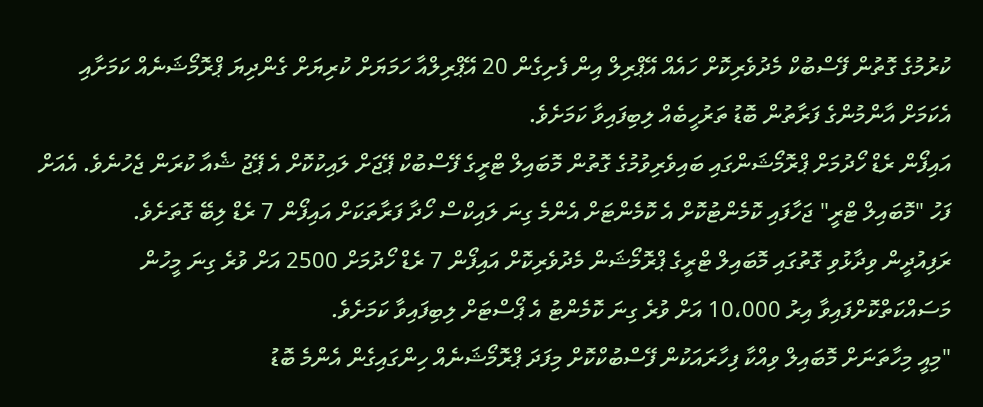ކުރުމުގެ ގޮތުން ފޭސްބުކް މެދުވެރިކޮށް ހައެއް އޭޕްރިލް އިން ފެށިގެން 20 އޭޕްރިލްއާ ހަމަޔަށް ކުރިޔަށް ގެންދިޔަ ޕްރޮމޯޝަނެއް ކަމަށާއި އެކަމަށް އާންމުންގެ ފަރާތުން ބޮޑު ތަރުހީބެއް ލިބިފައިވާ ކަމަށެވެ.
އައިފޯން ރެޑް ހޯދުމަށް ޕްރޮމޯޝަންގައި ބައިވެރިވުމުގެ ގޮތުން މޮބައިލް ޓްރީގެ ފޭސްބުކް ޕޭޖަށް ލައިކުކޮށް އެ ޕޭޖު ޝެއާ ކުރަން ޖެހުނެވެ. އެއަށް ފަހު "މޮބައިލް ޓްރީ" ޖަހާފައި ކޮމެންޓުކޮށް އެ ކޮމެންޓަށް އެންމެ ގިނަ ލައިކްސް ހޯދާ ފަރާތަކަށް އައިފޯން 7 ރެޑް ލިބޭ ގޮތަށެވެ.
ރަފިއުދީން ވިދާޅުވި ގޮތުގައި މޮބައިލް ޓްރީގެ ޕްރޮމޯޝަން މެދުވެރިކޮށް އައިފޯން 7 ރެޑް ހޯދުމަށް 2500 އަށް ވުރެ ގިނަ މީހުން މަސައްކަތްކޮށްފައިވާ އިރު 10،000 އަށް ވުރެ ގިނަ ކޮމެންޓު އެ ޕޯސްޓަށް ލިބިފައިވާ ކަމަށެވެ.
"މިއީ މިހާތަނަށް މޮބައިލް ވިއްކާ ފިހާރައަކުން ފޭސްބުކްކޮށް މިފަދަ ޕްރޮމޯޝަނެއް ހިންގައިގެން އެންމެ ބޮޑު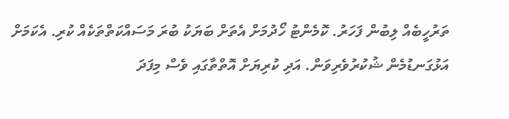ތަރުހީބެއް ލިބުން ފަހަރު. ކޮމެންޓު ހޯދުމަށް އެތަށް ބަޔަކު ބުރަ މަސައްކަތްތަކެއް ކުރި. އެކަމަށް އަޅުގަނޑުމެން ޝުކުރުވެރިވަން. އަދި ކުރިޔަށް އޮތްތާގައި ވެސް މިފަދަ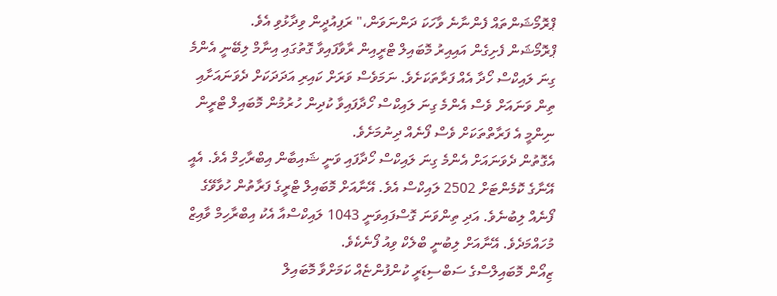ޕްރޮމޯޝަންތައް ފެންނާނެ ވާހަކަ ދަންނަވަން،" ރަފިއުދީން ވިދާޅުވި އެވެ.
ޕްރޮމޯޝަން ފެށިގެން އައިއިރު މޮބައިލް ޓްރީއިން ރާވާފައިވާ ގޮތުގައި އިނާމް ލިބޭނީ އެންމެ ގިނަ ލައިކްސް ހޯދާ އެއް ފަރާތަކަށެވެ. ނަމަވެސް ވަރަށް ކައިރި އަދަދަކަށް ދެވަނައަށާއި ތިން ވަނައަށް ވެސް އެންމެ ގިނަ ލައިކްސް ހޯދާފައިވާ ކުދިން ހުރުމުން މޮބައިލް ޓްރީން ނިންމީ އެ ފަރާތްތަކަށް ވެސް ފޯނެއް ދިނުމަށެވެ.
އެގޮތުން ދެވަނައަށް އެންމެ ގިނަ ލައިކްސް ހޯދާފައި ވަނީ ޝައިބާން އިބްރާހިމް އެވެ. އެއީ އޭނާގެ ކޮމެންޓަށް 2502 ލައިކްސް އެވެ. އޭނާއަށް މޮބައިލް ޓްރީގެ ފަރާތުން ހުވާވޭގެ ފޯނެއް ލިބުނެވެ. އަދި ތިންވަނަ ގޮސްފައިވަނީ 1043 ލައިކްސްއާ އެކު އިބްރާހިމް ވާއިޒް މުހައްމަދެވެ. އޭނާއަށް ލިބުނީ ބްލެކް ވިއު ފޯނެކެވެ.
ޒިއޯން މޮބައިލްސްގެ ސަބްސިޑަރީ ކުންފުންޏެއް ކަމަށްވާ މޮބައިލް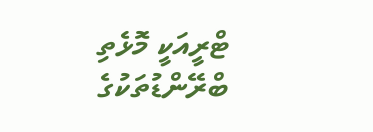ޓްރީއަކީ މޮޅެތި ބްރޭންޑުތަކުގެ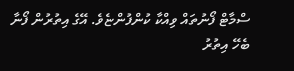ސްމާޓް ފޯނުތައް ވިއްކާ ކުންފުންޏެވެ. އޭގެ އިތުރުން ފޯނާ ބެހޭ އިތުރު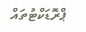ޕްރޮޑަކްޓުތައް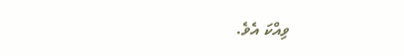ވިއްކަ އެވެ.